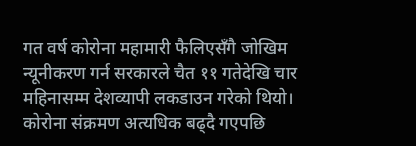गत वर्ष कोरोना महामारी फैलिएसँगै जोखिम न्यूनीकरण गर्न सरकारले चैत ११ गतेदेखि चार महिनासम्म देशव्यापी लकडाउन गरेको थियो।
कोरोना संक्रमण अत्यधिक बढ्दै गएपछि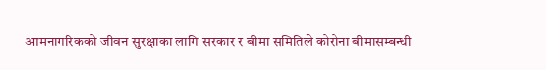आमनागरिकको जीवन सुरक्षाका लागि सरकार र बीमा समितिले कोरोना बीमासम्बन्धी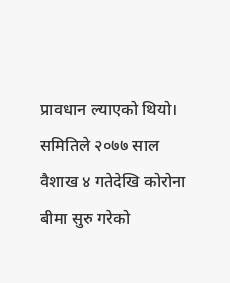प्रावधान ल्याएको थियो।
समितिले २०७७ साल वैशाख ४ गतेदेखि कोरोना बीमा सुरु गरेको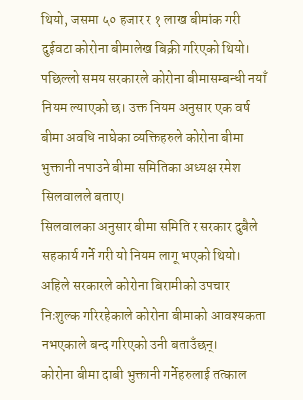थियो, जसमा ५० हजार र १ लाख बीमांक गरी दुईवटा कोरोना बीमालेख बिक्री गरिएको थियो। पछिल्लो समय सरकारले कोरोना बीमासम्बन्धी नयाँ नियम ल्याएको छ। उक्त नियम अनुसार एक वर्ष बीमा अवधि नाघेका व्यक्तिहरुले कोरोना बीमा भुक्तानी नपाउने बीमा समितिका अध्यक्ष रमेश सिलवालले बताए।
सिलवालका अनुसार बीमा समिति र सरकार दुबैले सहकार्य गर्ने गरी यो नियम लागू भएको थियो। अहिले सरकारले कोरोना बिरामीको उपचार निःशुल्क गरिरहेकाले कोरोना बीमाको आवश्यकता नभएकाले बन्द गरिएको उनी बताउँछन्।
कोरोना बीमा दाबी भुक्तानी गर्नेहरुलाई तत्काल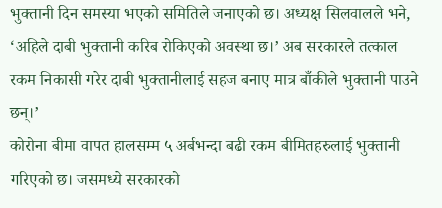भुक्तानी दिन समस्या भएको समितिले जनाएको छ। अध्यक्ष सिलवालले भने, ‘अहिले दाबी भुक्तानी करिब रोकिएको अवस्था छ।’ अब सरकारले तत्काल रकम निकासी गरेर दाबी भुक्तानीलाई सहज बनाए मात्र बाँकीले भुक्तानी पाउने छन्।’
कोरोना बीमा वापत हालसम्म ५ अर्बभन्दा बढी रकम बीमितहरुलाई भुक्तानी गरिएको छ। जसमध्ये सरकारको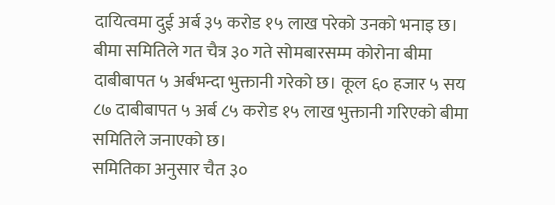दायित्वमा दुई अर्ब ३५ करोड १५ लाख परेको उनको भनाइ छ।
बीमा समितिले गत चैत्र ३० गते सोमबारसम्म कोरोना बीमा दाबीबापत ५ अर्बभन्दा भुक्तानी गरेको छ। कूल ६० हजार ५ सय ८७ दाबीबापत ५ अर्ब ८५ करोड १५ लाख भुक्तानी गरिएको बीमा समितिले जनाएको छ।
समितिका अनुसार चैत ३०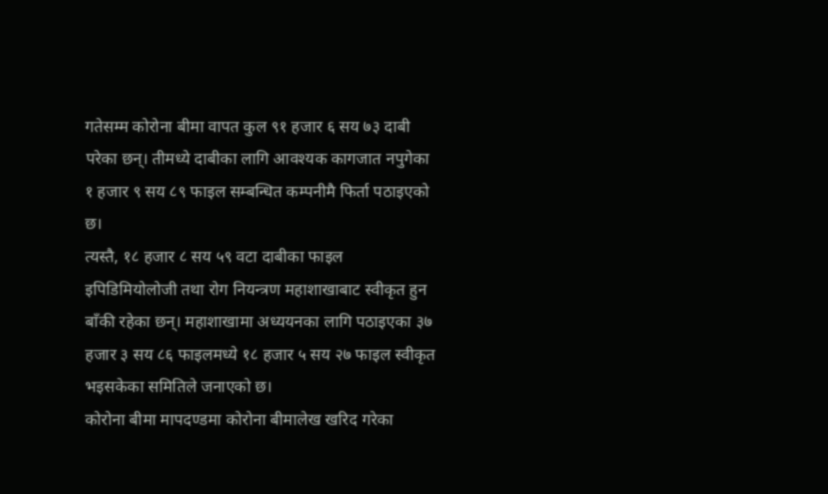गतेसम्म कोरोना बीमा वापत कुल ९१ हजार ६ सय ७३ दाबी परेका छन्। तीमध्ये दाबीका लागि आवश्यक कागजात नपुगेका १ हजार ९ सय ८९ फाइल सम्बन्धित कम्पनीमै फिर्ता पठाइएको छ।
त्यस्तै, १८ हजार ८ सय ५९ वटा दाबीका फाइल इपिडिमियोलोजी तथा रोग नियन्त्रण महाशाखाबाट स्वीकृत हुन बाँकी रहेका छन्। महाशाखामा अध्ययनका लागि पठाइएका ३७ हजार ३ सय ८६ फाइलमध्ये १८ हजार ५ सय २७ फाइल स्वीकृत भइसकेका समितिले जनाएको छ।
कोरोना बीमा मापदण्डमा कोरोना बीमालेख खरिद गरेका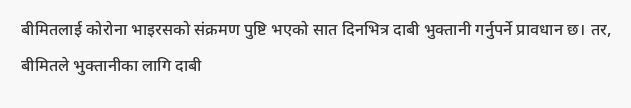बीमितलाई कोरोना भाइरसको संक्रमण पुष्टि भएको सात दिनभित्र दाबी भुक्तानी गर्नुपर्ने प्रावधान छ। तर, बीमितले भुक्तानीका लागि दाबी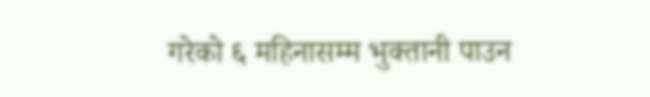गरेको ६ महिनासम्म भुक्तानी पाउन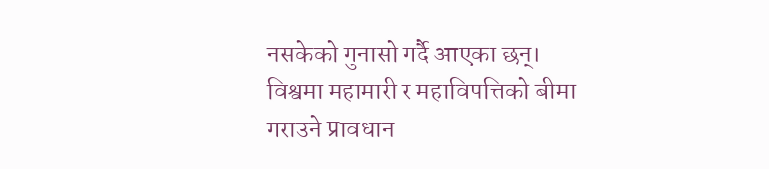नसकेको गुनासो गर्दै आएका छन्।
विश्वमा महामारी र महाविपत्तिको बीमा गराउने प्रावधान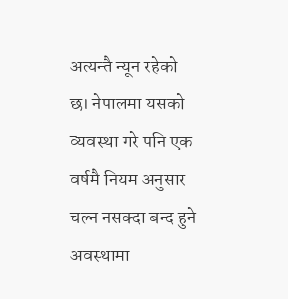अत्यन्तै न्यून रहेको छ। नेपालमा यसको व्यवस्था गरे पनि एक वर्षमै नियम अनुसार चल्न नसक्दा बन्द हुने अवस्थामा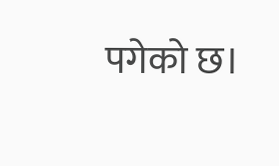पगेको छ।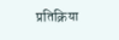प्रतिक्रिया